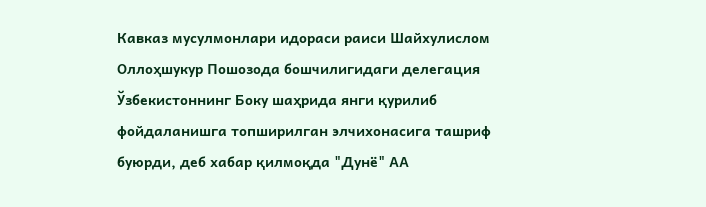Кавказ мусулмонлари идораси раиси Шайхулислом Оллоҳшукур Пошозода бошчилигидаги делегация Ўзбекистоннинг Боку шаҳрида янги қурилиб фойдаланишга топширилган элчихонасига ташриф буюрди, деб хабар қилмоқда "Дунё" АА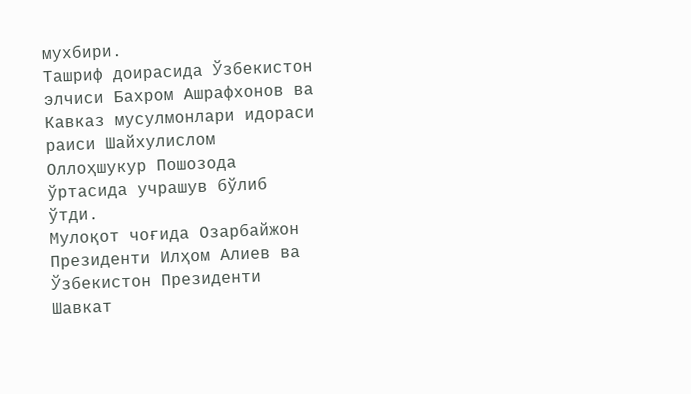мухбири.
Ташриф доирасида Ўзбекистон элчиси Бахром Ашрафхонов ва Кавказ мусулмонлари идораси раиси Шайхулислом Оллоҳшукур Пошозода ўртасида учрашув бўлиб ўтди.
Мулоқот чоғида Озарбайжон Президенти Илҳом Алиев ва Ўзбекистон Президенти Шавкат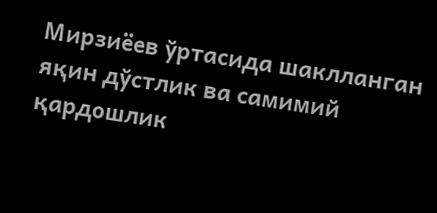Мирзиёев ўртасида шаклланган яқин дўстлик ва самимий қардошлик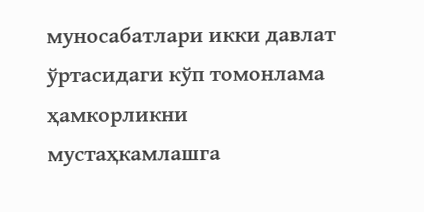муносабатлари икки давлат ўртасидаги кўп томонлама ҳамкорликни мустаҳкамлашга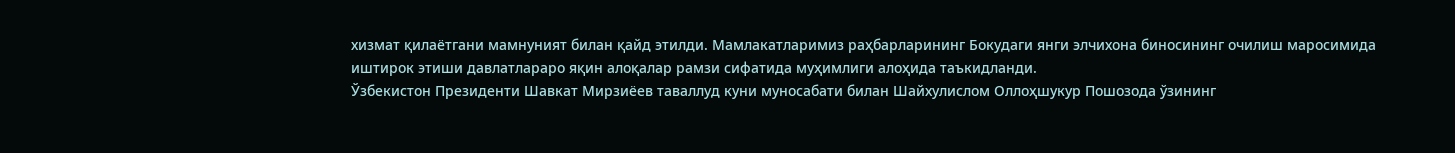хизмат қилаётгани мамнуният билан қайд этилди. Мамлакатларимиз раҳбарларининг Бокудаги янги элчихона биносининг очилиш маросимида иштирок этиши давлатлараро яқин алоқалар рамзи сифатида муҳимлиги алоҳида таъкидланди.
Ўзбекистон Президенти Шавкат Мирзиёев таваллуд куни муносабати билан Шайхулислом Оллоҳшукур Пошозода ўзининг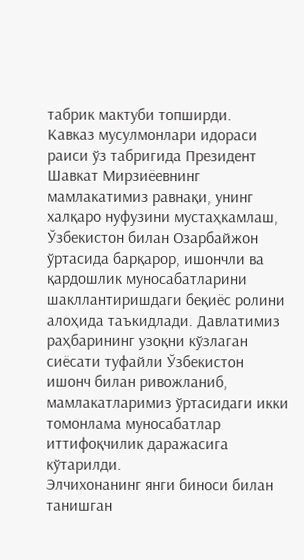табрик мактуби топширди.
Кавказ мусулмонлари идораси раиси ўз табригида Президент Шавкат Мирзиёевнинг мамлакатимиз равнақи, унинг халқаро нуфузини мустаҳкамлаш, Ўзбекистон билан Озарбайжон ўртасида барқарор, ишончли ва қардошлик муносабатларини шакллантиришдаги беқиёс ролини алоҳида таъкидлади. Давлатимиз раҳбарининг узоқни кўзлаган сиёсати туфайли Ўзбекистон ишонч билан ривожланиб, мамлакатларимиз ўртасидаги икки томонлама муносабатлар иттифоқчилик даражасига кўтарилди.
Элчихонанинг янги биноси билан танишган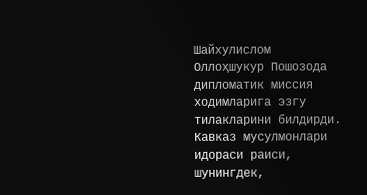Шайхулислом Оллоҳшукур Пошозода дипломатик миссия ходимларига эзгу тилакларини билдирди.
Кавказ мусулмонлари идораси раиси, шунингдек,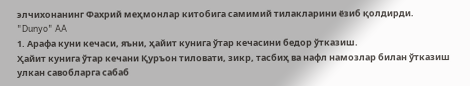элчихонанинг Фахрий меҳмонлар китобига самимий тилакларини ёзиб қолдирди.
"Dunyo" AA
1. Арафа куни кечаси, яъни, ҳайит кунига ўтар кечасини бедор ўтказиш.
Ҳайит кунига ўтар кечани Қуръон тиловати, зикр, тасбиҳ ва нафл намозлар билан ўтказиш улкан савобларга сабаб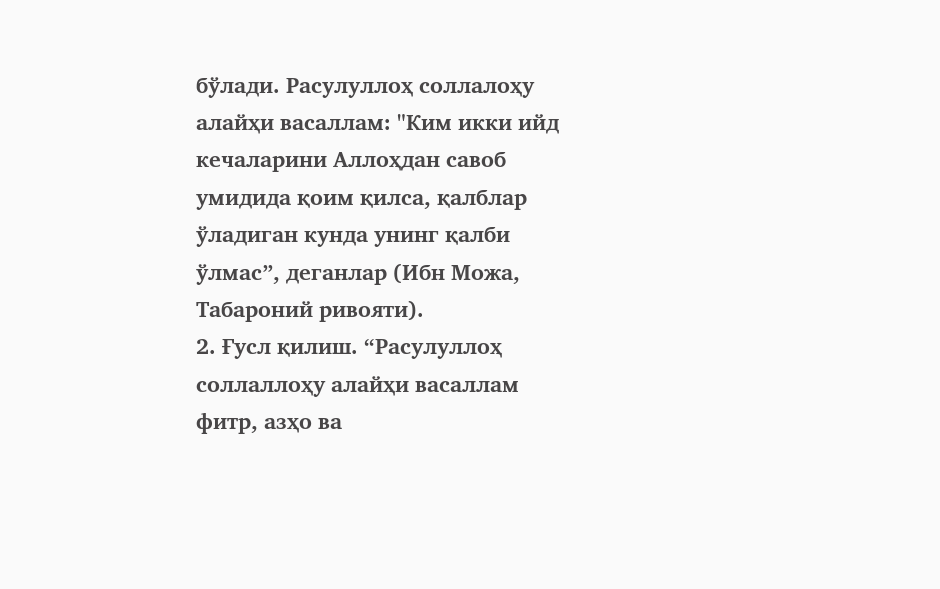бўлади. Расулуллоҳ соллалоҳу алайҳи васаллам: "Ким икки ийд кечаларини Аллоҳдан савоб умидида қоим қилса, қалблар ўладиган кунда унинг қалби ўлмас”, деганлар (Ибн Можа, Табароний ривояти).
2. Ғусл қилиш. “Расулуллоҳ соллаллоҳу алайҳи васаллам фитр, азҳо ва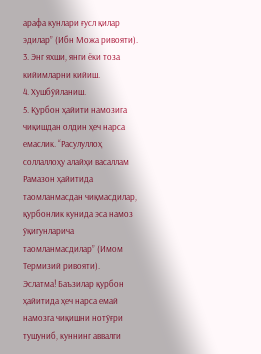арафа кунлари ғусл қилар эдилар” (Ибн Можа ривояти).
3. Энг яхши, янги ёки тоза кийимларни кийиш.
4. Хушбўйланиш.
5. Қурбон ҳайити намозига чиқишдан олдин ҳеч нарса емаслик. “Расулуллоҳ соллаллоҳу алайҳи васаллам Рамазон ҳайитида таомланмасдан чиқмасдилар, қурбонлик кунида эса намоз ўқигунларича таомланмасдилар” (Имом Термизий ривояти).
Эслатма! Баъзилар қурбон ҳайитида ҳеч нарса емай намозга чиқишни нотўғри тушуниб, куннинг аввалги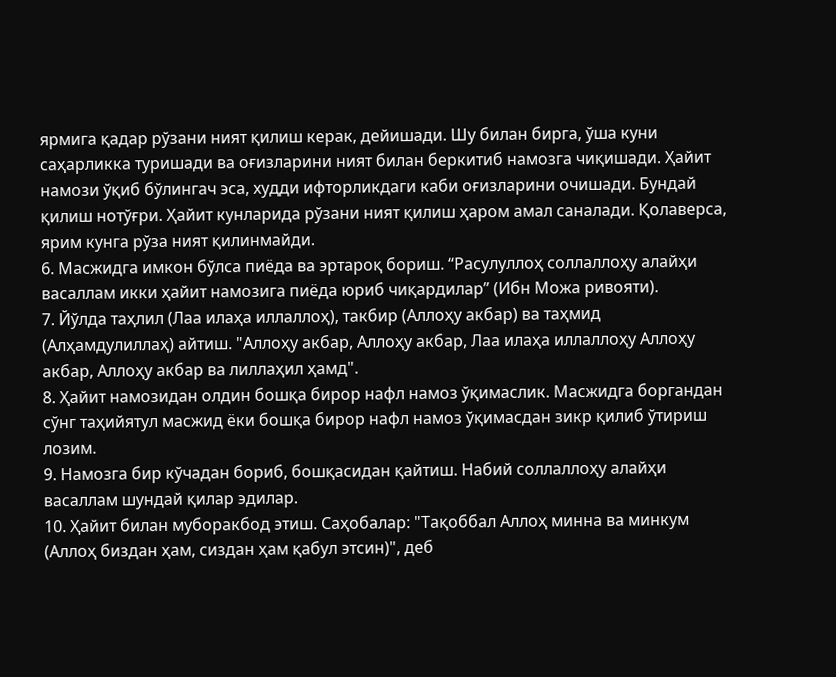ярмига қадар рўзани ният қилиш керак, дейишади. Шу билан бирга, ўша куни саҳарликка туришади ва оғизларини ният билан беркитиб намозга чиқишади. Ҳайит намози ўқиб бўлингач эса, худди ифторликдаги каби оғизларини очишади. Бундай қилиш нотўғри. Ҳайит кунларида рўзани ният қилиш ҳаром амал саналади. Қолаверса, ярим кунга рўза ният қилинмайди.
6. Масжидга имкон бўлса пиёда ва эртароқ бориш. “Расулуллоҳ соллаллоҳу алайҳи васаллам икки ҳайит намозига пиёда юриб чиқардилар” (Ибн Можа ривояти).
7. Йўлда таҳлил (Лаа илаҳа иллаллоҳ), такбир (Аллоҳу акбар) ва таҳмид (Алҳамдулиллаҳ) айтиш. "Аллоҳу акбар, Аллоҳу акбар, Лаа илаҳа иллаллоҳу Аллоҳу акбар, Аллоҳу акбар ва лиллаҳил ҳамд".
8. Ҳайит намозидан олдин бошқа бирор нафл намоз ўқимаслик. Масжидга боргандан сўнг таҳийятул масжид ёки бошқа бирор нафл намоз ўқимасдан зикр қилиб ўтириш лозим.
9. Намозга бир кўчадан бориб, бошқасидан қайтиш. Набий соллаллоҳу алайҳи васаллам шундай қилар эдилар.
10. Ҳайит билан муборакбод этиш. Саҳобалар: "Тақоббал Аллоҳ минна ва минкум (Аллоҳ биздан ҳам, сиздан ҳам қабул этсин)", деб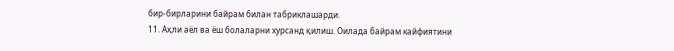бир-бирларини байрам билан табриклашарди.
11. Аҳли аёл ва ёш болаларни хурсанд қилиш. Оилада байрам кайфиятини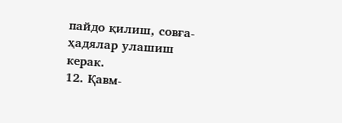пайдо қилиш, совға-ҳадялар улашиш керак.
12. Қавм-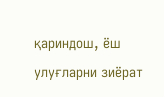қариндош, ёш улуғларни зиёрат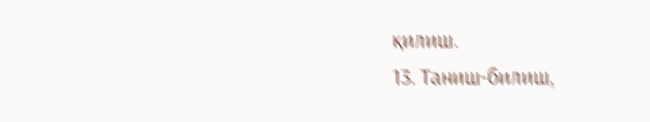қилиш.
13. Таниш-билиш,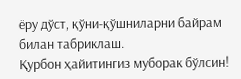ёру дўст, қўни-қўшниларни байрам билан табриклаш.
Қурбон ҳайитингиз муборак бўлсин!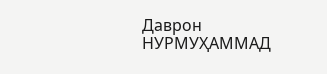Даврон НУРМУҲАММАД